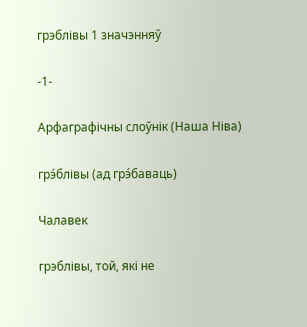грэблівы 1 значэнняў

-1-

Арфаграфічны слоўнік (Наша Ніва)

грэ́блівы (ад грэ́баваць)

Чалавек

грэблівы, той, які не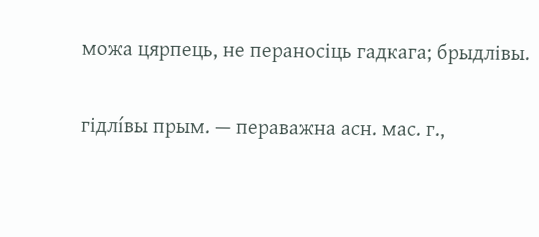можа цярпець, не пераносіць гадкага; брыдлівы.

гідлі́вы прым. — пераважна асн. мас. г.,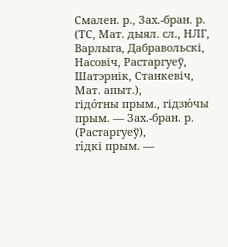Смален. р., Зах.-бран. р. (ТС, Мат. дыял. сл., НЛГ, Варлыга, Дабравольскі, Насовіч, Растаргуеў, Шатэрнік, Станкевіч, Мат. апыт.),
гідо́тны прым., гідзю́чы прым. — Зах.-бран. р. (Растаргуеў),
гі́дкі прым. —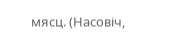мясц. (Насовіч,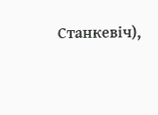Станкевіч),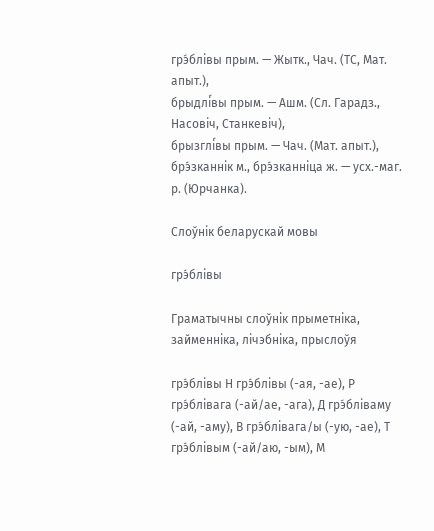грэ́блівы прым. — Жытк., Чач. (ТС, Мат. апыт.),
брыдлі́вы прым. — Ашм. (Сл. Гарадз., Насовіч, Станкевіч),
брызглі́вы прым. — Чач. (Мат. апыт.),
брэ́зканнік м., брэ́зканніца ж. — усх.-маг. р. (Юрчанка).

Слоўнік беларускай мовы

грэ́блівы

Граматычны слоўнік прыметніка, займенніка, лічэбніка, прыслоўя

грэ́блівы Н грэ́блівы (-ая, -ае), Р грэ́блівага (-ай/ае, -ага), Д грэ́бліваму (-ай, -аму), В грэ́блівага/ы (-ую, -ае), Т грэ́блівым (-ай/аю, -ым), М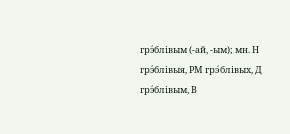грэ́блівым (-ай, -ым); мн. Н грэ́блівыя, РМ грэ́блівых, Д грэ́блівым, В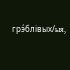грэ́блівых/ыя,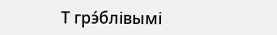Т грэ́блівымі